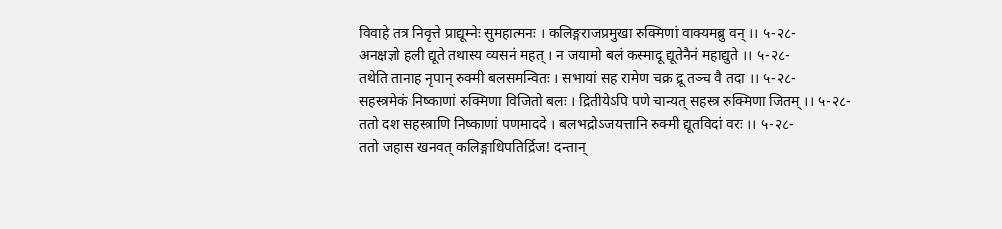विवाहे तत्र निवृत्ते प्राद्यूम्नेः सुमहात्मनः । कलिङ्गराजप्रमुखा रुक्मिणां वाक्यमब्रु वन् ।। ५-२८-
अनक्षज्ञो हली द्यूते तथास्य व्यसनं महत् । न जयामो बलं कस्मादू द्यूतेनैनं महाद्युते ।। ५-२८-
तथेति तानाह नृपान् रुक्मी बलसमन्वितः । सभायां सह रामेण चक्र द्रू तञ्च वै तदा ।। ५-२८-
सहस्त्रमेकं निष्काणां रुक्मिणा विजितो बलः । द्रितीयेऽपि पणे चान्यत् सहस्त्र रुक्मिणा जितम् ।। ५-२८-
ततो दश सहस्त्राणि निष्काणां पणमाददे । बलभद्रोऽजयत्तानि रुक्मी द्यूतविदां वरः ।। ५-२८-
ततो जहास खनवत् कलिङ्गाधिपतिर्द्रिज! दन्तान्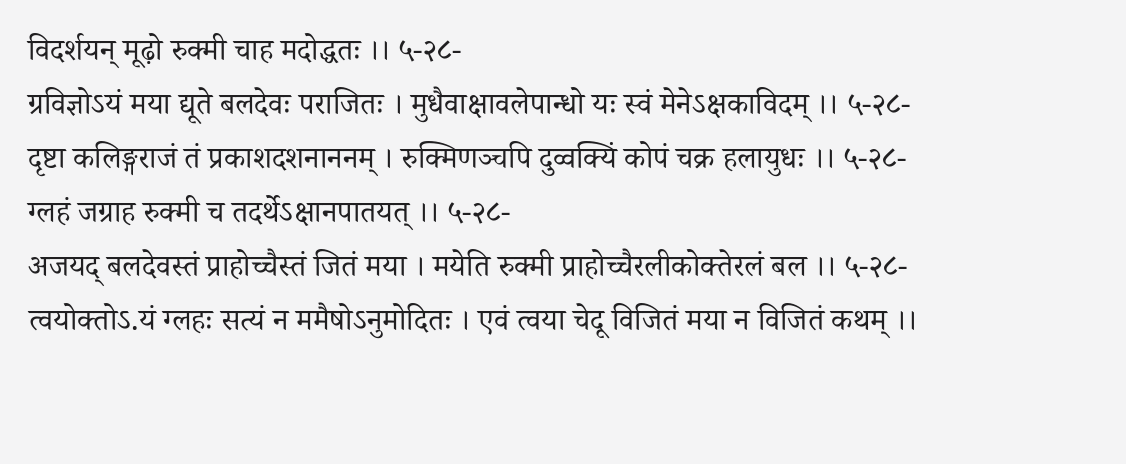विदर्शयन् मूढ़ो रुक्मी चाह मदोद्धतः ।। ५-२८-
ग्रविज्ञोऽयं मया द्यूते बलदेवः पराजितः । मुधैवाक्षावलेपान्धो यः स्वं मेनेऽक्षकाविदम् ।। ५-२८-
दृष्टा कलिङ्गराजं तं प्रकाशदशनाननम् । रुक्मिणञ्चपि दुव्वक्यिं कोपं चक्र हलायुधः ।। ५-२८-
ग्लहं जग्राह रुक्मी च तदर्थेऽक्षानपातयत् ।। ५-२८-
अजयद् बलदेवस्तं प्राहोच्चैस्तं जितं मया । मयेति रुक्मी प्राहोच्चैरलीकोक्तेरलं बल ।। ५-२८-
त्वयोक्तोऽ.यं ग्लहः सत्यं न ममैषोऽनुमोदितः । एवं त्वया चेदू विजितं मया न विजितं कथम् ।।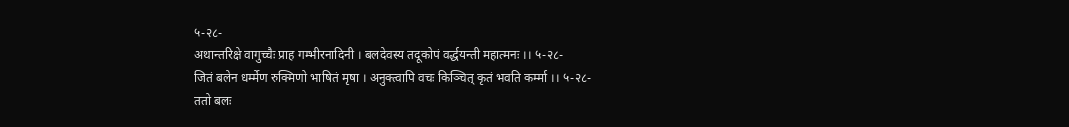५-२८-
अथान्तरिक्षे वागुच्चैः प्राह गम्भीरनादिनी । बलदेवस्य तदूकोपं वर्द्धयन्ती महात्मनः ।। ५-२८-
जितं बलेन धर्म्मेण रुक्मिणो भाषितं मृषा । अनुक्त्वापि वचः किञ्चित् कृतं भवति कर्म्मा ।। ५-२८-
ततो बलः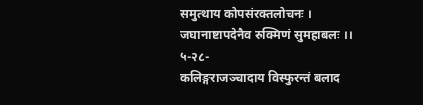समुत्थाय कोपसंरक्तलोचनः । जघानाष्टापदेनैव रुक्मिणं सुमहाबलः ।। ५-२८-
कलिङ्गराजञ्चादाय विस्फुरन्तं बलाद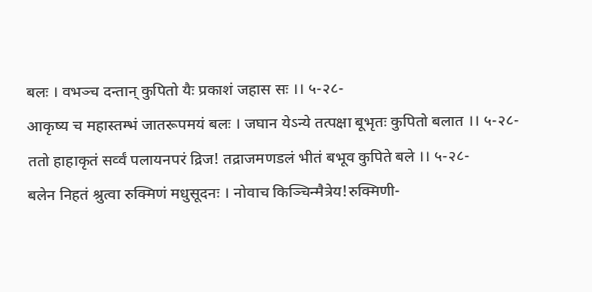बलः । वभञ्च दन्तान् कुपितो यैः प्रकाशं जहास सः ।। ५-२८-
आकृष्य च महास्तम्भं जातरूपमयं बलः । जघान येऽन्ये तत्पक्षा बूभृतः कुपितो बलात ।। ५-२८-
ततो हाहाकृतं सर्व्वं पलायनपरं द्रिज! तद्राजमणडलं भीतं बभूव कुपिते बले ।। ५-२८-
बलेन निहतं श्रुत्वा रुक्मिणं मधुसूदनः । नोवाच किञ्चिन्मैत्रेय!रुक्मिणी-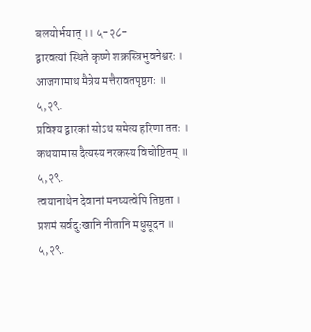बलयोर्भयात् ।। ५-२८-
द्वारवत्यां स्थिते कृष्णे शक्रस्त्रिभुवनेश्वरः । आजगामाथ मैत्रेय मत्तैरावतपृष्ठगः ॥ ५,२९.
प्रविश्य द्वारकां सोऽथ समेत्य हरिणा ततः । कथयामास दैत्यस्य नरकस्य विचोष्टितम् ॥ ५,२९.
त्वयानाथेन देवानां मनष्यत्वेपि तिष्ठता । प्रशमं सर्वदुःखानि नीतानि मधुसूदन ॥ ५,२९.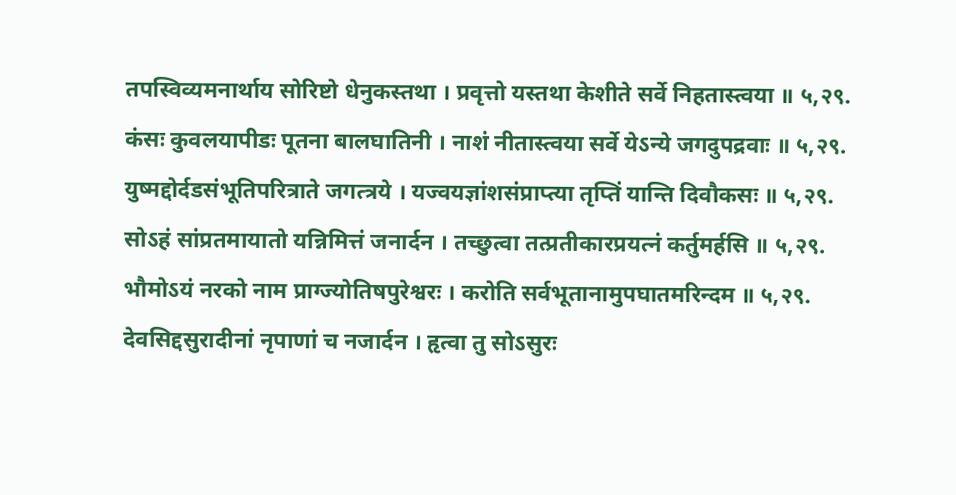तपस्विव्यमनार्थाय सोरिष्टो धेनुकस्तथा । प्रवृत्तो यस्तथा केशीते सर्वे निहतास्त्वया ॥ ५,२९.
कंसः कुवलयापीडः पूतना बालघातिनी । नाशं नीतास्त्वया सर्वे येऽन्ये जगदुपद्रवाः ॥ ५,२९.
युष्मद्दोर्दडसंभूतिपरित्राते जगत्त्रये । यज्वयज्ञांशसंप्राप्त्या तृप्तिं यान्ति दिवौकसः ॥ ५,२९.
सोऽहं सांप्रतमायातो यन्निमित्तं जनार्दन । तच्छुत्वा तत्प्रतीकारप्रयत्नं कर्तुमर्हसि ॥ ५,२९.
भौमोऽयं नरको नाम प्राग्ज्योतिषपुरेश्वरः । करोति सर्वभूतानामुपघातमरिन्दम ॥ ५,२९.
देवसिद्दसुरादीनां नृपाणां च नजार्दन । हृत्वा तु सोऽसुरः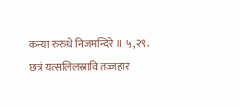कन्या रुरुधे निजमन्दिरे ॥ ५,२९.
छत्रं यत्सलिलस्रावि तज्जहार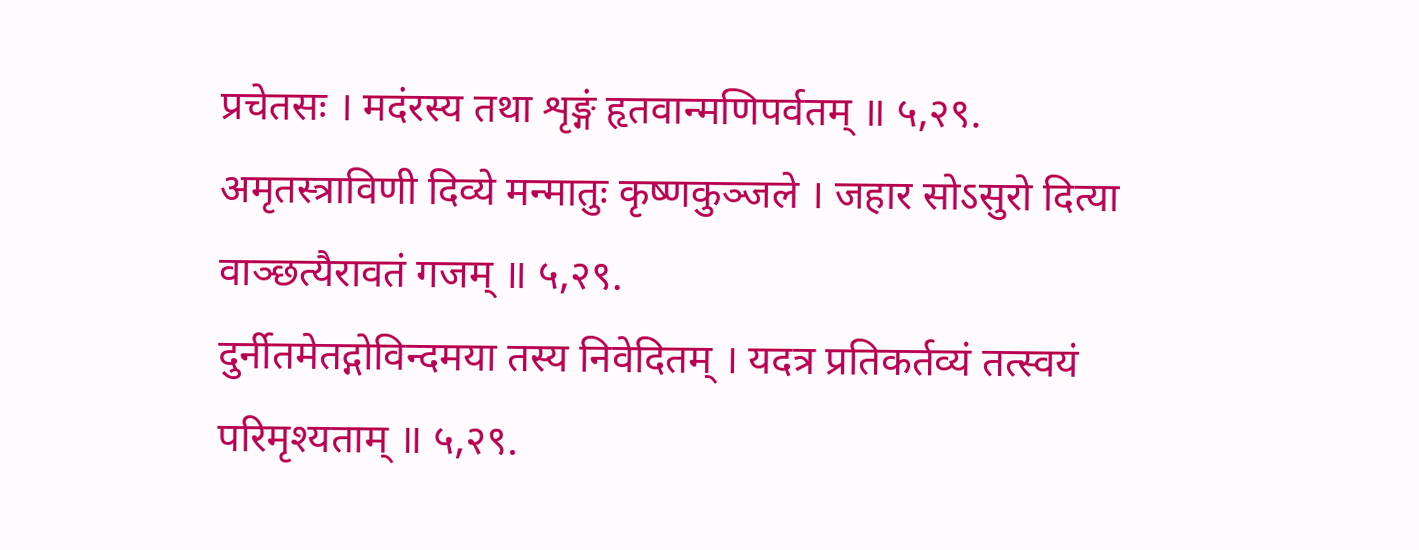प्रचेतसः । मदंरस्य तथा शृङ्गं हृतवान्मणिपर्वतम् ॥ ५,२९.
अमृतस्त्राविणी दिव्ये मन्मातुः कृष्णकुञ्जले । जहार सोऽसुरो दित्या वाञ्छत्यैरावतं गजम् ॥ ५,२९.
दुर्नीतमेतद्गोविन्दमया तस्य निवेदितम् । यदत्र प्रतिकर्तव्यं तत्स्वयं परिमृश्यताम् ॥ ५,२९.